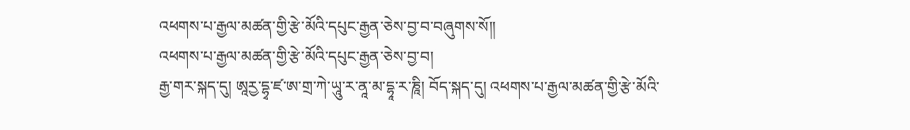འཕགས་པ་རྒྱལ་མཚན་གྱི་རྩེ་མོའི་དཔུང་རྒྱན་ཅེས་བྱ་བ་བཞུགས་སོ།།
འཕགས་པ་རྒྱལ་མཚན་གྱི་རྩེ་མོའི་དཔུང་རྒྱན་ཅེས་བྱ་བ།
རྒྱ་གར་སྐད་དུ། ཨཱརྱ་དྷྭ་ཛ་ཨ་གྲ་ཀེ་ཡཱུ་ར་ནཱ་མ་དྷཱ་ར་ཎཱི། བོད་སྐད་དུ། འཕགས་པ་རྒྱལ་མཚན་གྱི་རྩེ་མོའི་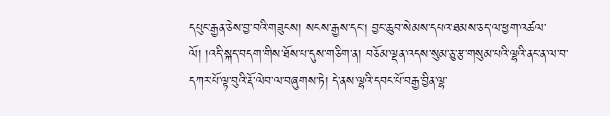དཔུང་རྒྱན་ཅེས་བྱ་བའི་གཟུངས། སངས་རྒྱས་དང། བྱང་ཆུབ་སེམས་དཔའ་ཐམས་ཅད་ལ་ཕྱག་འཚལ་ལོ། །འདི་སྐད་བདག་གིས་ཐོས་པ་དུས་གཅིག་ན། བཅོམ་ལྡན་འདས་སུམ་ཅུ་རྩ་གསུམ་པའི་ལྷའི་ནང་ན་ལ་བ་དཀར་པོ་ལྟ་བུའི་རྡོ་ལེབ་ལ་བཞུགས་ཏེ། དེ་ནས་ལྷའི་དབང་པོ་བརྒྱ་བྱིན་ལྷ་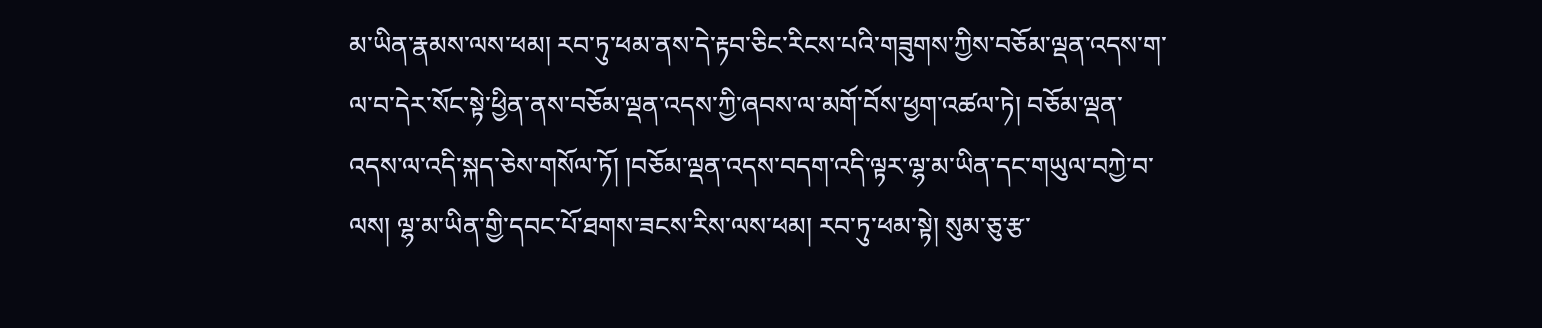མ་ཡིན་རྣམས་ལས་ཕམ། རབ་ཏུ་ཕམ་ནས་དེ་རྟབ་ཅིང་རིངས་པའི་གཟུགས་ཀྱིས་བཅོམ་ལྡན་འདས་ག་ལ་བ་དེར་སོང་སྟེ་ཕྱིན་ནས་བཅོམ་ལྡན་འདས་ཀྱི་ཞབས་ལ་མགོ་བོས་ཕྱག་འཚལ་ཏེ། བཅོམ་ལྡན་འདས་ལ་འདི་སྐད་ཅེས་གསོལ་ཏོ། །བཅོམ་ལྡན་འདས་བདག་འདི་ལྟར་ལྷ་མ་ཡིན་དང་གཡུལ་བཀྱེ་བ་ལས། ལྷ་མ་ཡིན་གྱི་དབང་པོ་ཐགས་ཟངས་རིས་ལས་ཕམ། རབ་ཏུ་ཕམ་སྟེ། སུམ་ཅུ་རྩ་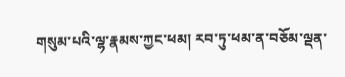གསུམ་པའི་ལྷ་རྣམས་ཀྱང་ཕམ། རབ་ཏུ་ཕམ་ན་བཅོམ་ལྡན་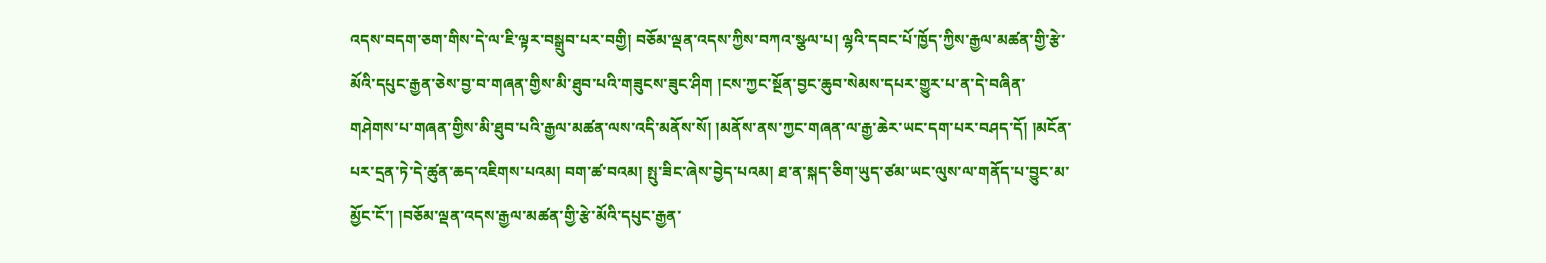འདས་བདག་ཅག་གིས་དེ་ལ་ཇི་ལྟར་བསྒྲུབ་པར་བགྱི། བཅོམ་ལྡན་འདས་ཀྱིས་བཀའ་སྩལ་པ། ལྷའི་དབང་པོ་ཁྱོད་ཀྱིས་རྒྱལ་མཚན་གྱི་རྩེ་མོའི་དཔུང་རྒྱན་ཅེས་བྱ་བ་གཞན་གྱིས་མི་ཐུབ་པའི་གཟུངས་ཟུང་ཤིག །ངས་ཀྱང་སྔོན་བྱང་ཆུབ་སེམས་དཔར་གྱུར་པ་ན་དེ་བཞིན་གཤེགས་པ་གཞན་གྱིས་མི་ཐུབ་པའི་རྒྱལ་མཚན་ལས་འདི་མནོས་སོ། །མནོས་ནས་ཀྱང་གཞན་ལ་རྒྱ་ཆེར་ཡང་དག་པར་བཤད་དོ། །མངོན་པར་དྲན་ཏེ་དེ་ཚུན་ཆད་འཇིགས་པའམ། བག་ཚ་བའམ། སྤུ་ཟིང་ཞེས་བྱེད་པའམ། ཐ་ན་སྐད་ཅིག་ཡུད་ཙམ་ཡང་ལུས་ལ་གནོད་པ་བྱུང་མ་མྱོང་ངོ་། །བཅོམ་ལྡན་འདས་རྒྱལ་མཚན་གྱི་རྩེ་མོའི་དཔུང་རྒྱན་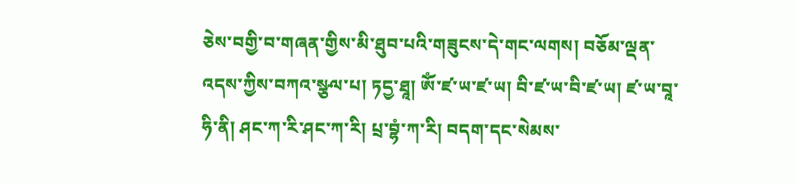ཅེས་བགྱི་བ་གཞན་གྱིས་མི་ཐུབ་པའི་གཟུངས་དེ་གང་ལགས། བཅོམ་ལྡན་འདས་ཀྱིས་བཀའ་སྩལ་པ། ཏདྱ་ཐཱ། ཨོཾ་ཛ་ཡ་ཛ་ཡ། བི་ཛ་ཡ་བི་ཛ་ཡ། ཛ་ཡ་བཱ་ཧི་ནི། ཤང་ཀ་རི་ཤང་ཀ་རི། པྲ་བྷཾ་ཀ་རི། བདག་དང་སེམས་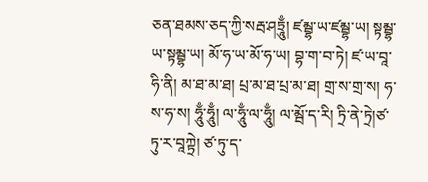ཅན་ཐམས་ཅད་ཀྱི་སརྦ་ཤཏྲཱུྃ། ཛམྦྷ་ཡ་ཛམྦྷ་ཡ། སྟམྦྷ་ཡ་སྟམྦྷ་ཡ། མོ་ཧ་ཡ་མོ་ཧ་ཡ། བྷ་ག་བ་ཏེ། ཛ་ཡ་བཱ་ཧི་ནི། མ་ཐ་མ་ཐ། པྲ་མ་ཐ་པྲ་མ་ཐ། གྲ་ས་གྲ་ས། ཧ་ས་ཧ་ས། ཧཱུྃ་ཧཱུྃ། ལ་ཧཱུྃ་ལ་ཧཱུྃ། ལ་མྦོ་ད་རི། ཏྲི་ནེ་ཏྲེ།ཙ་ཏུ་ར་བཱཀྟྲེ། ཙ་ཏུ་ད་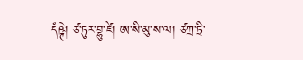དཾཥྚེ། ཙ་ཏུར་བྷུ་ཛེ། ཨ་སི་མུ་ས་ལ། ཙཀྲ་ཏྲི་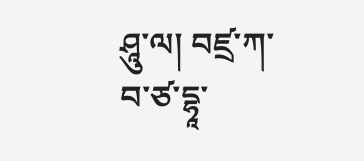ཤཱུ་ལ། བཛྲ་ཀ་བ་ཙ་དྷཱ་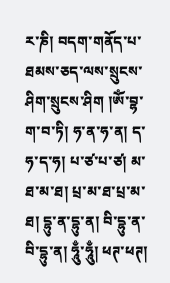ར་ཎི། བདག་གནོད་པ་ཐམས་ཅད་ལས་སྲུངས་ཤིག་སྲུངས་ཤིག །ཨོཾ་བྷ་ག་བ་ཏི། ཧ་ན་ཧ་ན། ད་ཧ་ད་ཧ། པ་ཙ་པ་ཙ། མ་ཐ་མ་ཐ། པྲ་མ་ཐ་པྲ་མ་ཐ། དྷུ་ན་དྷུ་ན། བི་དྷུ་ན་བི་དྷུ་ན། ཧཱུྃ་ཧཱུྃ། ཕཊ་ཕཊ།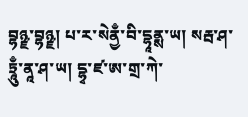བྷཉྫ་བྷཉྫ། པ་ར་སེནྱྃ་བི་དྷཱནྶ་ཡ། སརྦ་ཤ་ཏྲཱུྃ་ནཱ་ཤ་ཡ། དྷྭ་ཛ་ཨ་གྲ་ཀེ་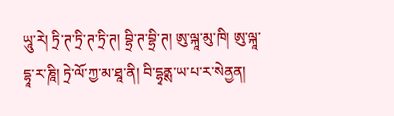ཡཱུ་རེ། ཏྲི་ཊ་ཏྲི་ཊ་ཏྲི་ཊ། བྷྲི་ཊ་བྷྲི་ཊ། ཨུ་ལྐཱ་མུ་ཁི། ཨུ་ལྐཱ་དྷཱ་ར་ཎཱི། ཏྲེ་ལོ་ཀྱ་མ་ཐཱ་ནི། བི་དྷྭནྶ་ཡ་པ་ར་སེནྱན།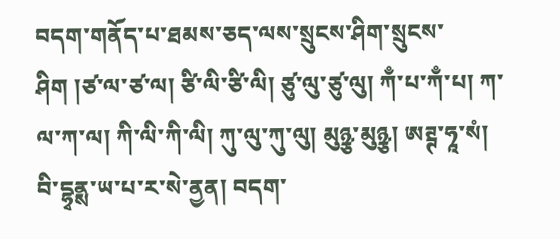བདག་གནོད་པ་ཐམས་ཅད་ལས་སྲུངས་ཤིག་སྲུངས་ཤིག །ཙ་ལ་ཙ་ལ། ཙི་ལི་ཙི་ལི། ཙུ་ལུ་ཙུ་ལུ། ཀྃ་པ་ཀྃ་པ། ཀ་ལ་ཀ་ལ། ཀི་ལི་ཀི་ལི། ཀུ་ལུ་ཀུ་ལུ། མུཉྩ་མུཉྩ། ཨཊྚ་ཧཱ་སཾ། བི་དྷྭནྶ་ཡ་པ་ར་སེ་ནྱན། བདག་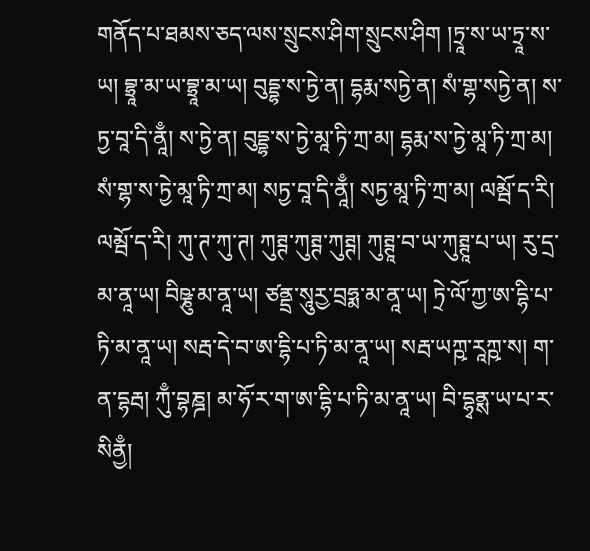གནོད་པ་ཐམས་ཅད་ལས་སྲུངས་ཤིག་སྲུངས་ཤིག །ཏྲཱ་ས་ཡ་ཏྲཱ་ས་ཡ། བྷྲཱ་མ་ཡ་བྷྲཱ་མ་ཡ། བུདྡྷ་ས་ཏྱེ་ན། དྷརྨ་སཏྱེ་ན། སཾ་གྷ་སཏྱེ་ན། ས་ཏྱ་བཱ་དི་ནཱྃ། ས་ཏྱེ་ན། བུདྡྷ་ས་ཏྱེ་མཱ་ཏི་ཀྲ་མ། དྷརྨ་ས་ཏྱེ་མཱ་ཏི་ཀྲ་མ། སཾ་གྷ་ས་ཏྱེ་མཱ་ཏི་ཀྲ་མ། སཏྱ་བཱ་དི་ནཱྃ། སཏྱ་མཱ་ཏི་ཀྲ་མ། ལམྦོ་ད་རི། ལམྦོ་ད་རི། ཀུ་ཊ་ཀུ་ཊ། ཀུཊྚ་ཀུཊྚ་ཀུཊྚ། ཀུཊྚཱ་བ་ཡ་ཀུཊྚཱ་པ་ཡ། རུ་དྲ་མ་ནཱ་ཡ། བིཥྞུ་མ་ནཱ་ཡ། ཙནྡྲ་སཱུརྱ་བྲཧྨ་མ་ནཱ་ཡ། ཏྲེ་ལོ་ཀྱ་ཨ་དྷི་པ་ཏི་མ་ནཱ་ཡ། སརྦ་དེ་བ་ཨ་དྷི་པ་ཏི་མ་ནཱ་ཡ། སརྦ་ཡཀྵ་རཱཀྵ་ས། ག་ན་དྷརྦ། ཀུྃ་བྷཎྜ། མ་ཧོ་ར་ག་ཨ་དྷི་པ་ཏི་མ་ནཱ་ཡ། བི་དྷྭནྶ་ཡ་པ་ར་སིནྱྃ།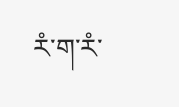རཾ་ག་རཾ་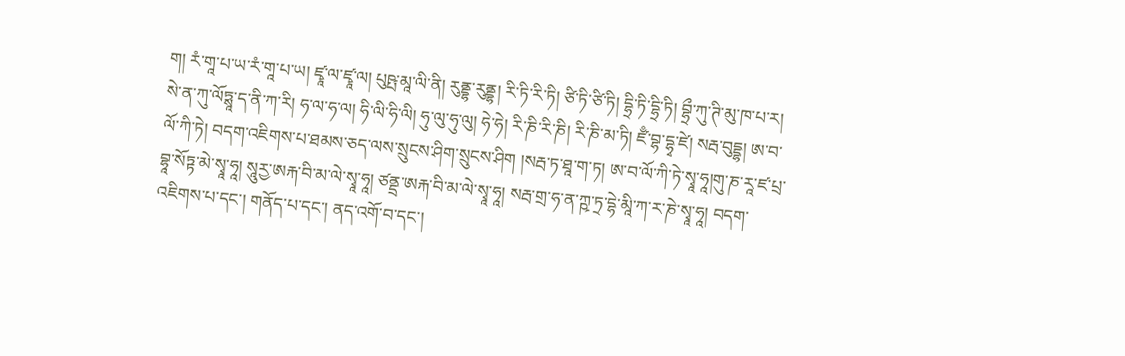ག། རཾ་གཱ་པ་ཡ་རཾ་གཱ་པ་ཡ། ཛྭཱ་ལ་ཛྭཱ་ལ། པུཥྤ་མཱ་ལི་ནི། རུནྡྷ་རུནྡྷ། རི་ཏི་རི་ཏི། ཙི་ཏི་ཙི་ཏི། དྷྲི་ཏི་དྷྲི་ཏི། བྷྲྀ་ཀུ་ཊི་མུ་ཁ་པ་ར། སེ་ན་ཀུ་ལོཏྶཱ་ད་ནི་ཀ་རི། ཧ་ལ་ཧ་ལ། ཧི་ལི་ཧི་ལི། ཧུ་ལུ་ཧུ་ལུ། ཧེ་ཧེ། རི་ཎི་རི་ཎི། རི་ཎི་མ་ཏི། ཛྃ་བྷ་དྷྭ་ཛེ། སརྦ་བུདྡྷ། ཨ་བ་ལོ་ཀི་ཏེ། བདག་འཇིགས་པ་ཐམས་ཅད་ལས་སྲུངས་ཤིག་སྲུངས་ཤིག །སརྦ་ཏ་ཐཱ་ག་ཏ། ཨ་བ་ལོ་ཀི་ཏེ་སྭཱ་ཧཱ།གུ་ཎ་རཱ་ཛ་པྲ་བྷཱ་སོཏྟ་མེ་སྭཱ་ཧཱ། སཱུརྱ་ཨརྐ་བི་མ་ལེ་སྭཱ་ཧཱ། ཙནྡྲ་ཨརྐ་བི་མ་ལེ་སྭཱ་ཧཱ། སརྦ་གྲ་ཧ་ན་ཀྵ་ཏྲ་དྷེ་མཱི་ཀ་ར་ཎེ་སྭཱ་ཧཱ། བདག་འཇིགས་པ་དང་། གནོད་པ་དང་། ནད་འགོ་བ་དང་།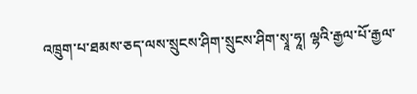འཁྲུག་པ་ཐམས་ཅད་ལས་སྲུངས་ཤིག་སྲུངས་ཤིག་སྭཱ་ཧཱ། ལྷའི་རྒྱལ་པོ་རྒྱལ་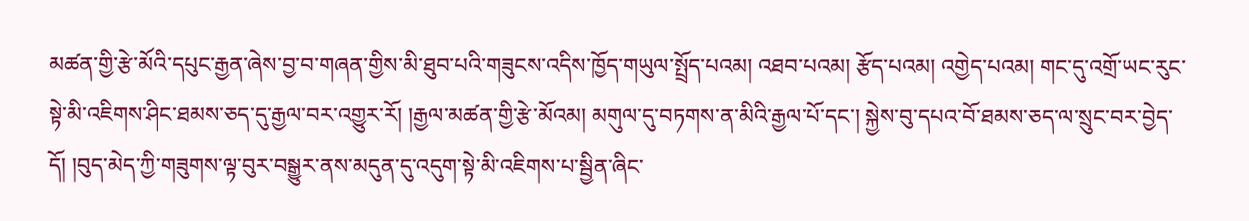མཚན་གྱི་རྩེ་མོའི་དཔུང་རྒྱན་ཞེས་བྱ་བ་གཞན་གྱིས་མི་ཐུབ་པའི་གཟུངས་འདིས་ཁྱོད་གཡུལ་སྤྲོད་པའམ། འཐབ་པའམ། རྩོད་པའམ། འགྱེད་པའམ། གང་དུ་འགྲོ་ཡང་རུང་སྟེ་མི་འཇིགས་ཤིང་ཐམས་ཅད་དུ་རྒྱལ་བར་འགྱུར་རོ། །རྒྱལ་མཚན་གྱི་རྩེ་མོའམ། མགུལ་དུ་བཏགས་ན་མིའི་རྒྱལ་པོ་དང་། སྐྱེས་བུ་དཔའ་བོ་ཐམས་ཅད་ལ་སྲུང་བར་བྱེད་དོ། །བུད་མེད་ཀྱི་གཟུགས་ལྟ་བུར་བསྒྱུར་ནས་མདུན་དུ་འདུག་སྟེ་མི་འཇིགས་པ་སྦྱིན་ཞིང་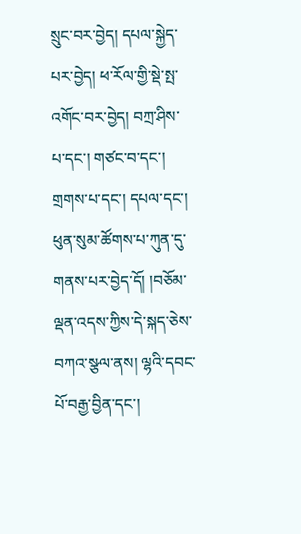སྲུང་བར་བྱེད། དཔལ་སྐྱེད་པར་བྱེད། ཕ་རོལ་གྱི་སྡེ་སྤ་འགོང་བར་བྱེད། བཀྲ་ཤིས་པ་དང་། གཙང་བ་དང་། གྲགས་པ་དང་། དཔལ་དང་། ཕུན་སུམ་ཚོགས་པ་ཀུན་དུ་གནས་པར་བྱེད་དོ། །བཅོམ་ལྡན་འདས་ཀྱིས་དེ་སྐད་ཅེས་བཀའ་སྩལ་ནས། ལྷའི་དབང་པོ་བརྒྱ་བྱིན་དང་།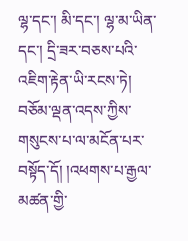ལྷ་དང་། མི་དང་། ལྷ་མ་ཡིན་དང་། དྲི་ཟར་བཅས་པའི་འཇིག་རྟེན་ཡི་རངས་ཏེ། བཅོམ་ལྡན་འདས་ཀྱིས་གསུངས་པ་ལ་མངོན་པར་བསྟོད་དོ། །འཕགས་པ་རྒྱལ་མཚན་གྱི་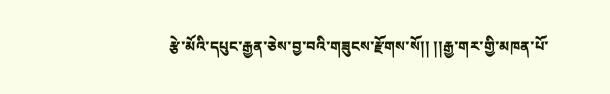རྩེ་མོའི་དཔུང་རྒྱན་ཅེས་བྱ་བའི་གཟུངས་རྫོགས་སོ།། །།རྒྱ་གར་གྱི་མཁན་པོ་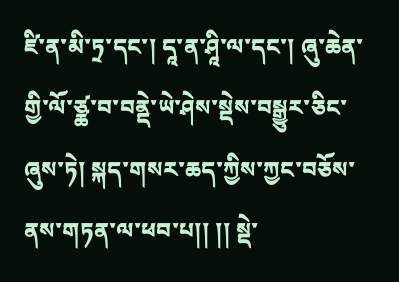ཛི་ན་མི་ཏྲ་དང་། དཱ་ན་ཤཱི་ལ་དང་། ཞུ་ཆེན་གྱི་ལོ་ཙྪ་བ་བནྡེ་ཡེ་ཤེས་སྡེས་བསྒྱུར་ཅིང་ཞུས་ཏེ། སྐད་གསར་ཆད་ཀྱིས་ཀྱང་བཅོས་ནས་གཏན་ལ་ཕབ་པ།། །། སྡེ་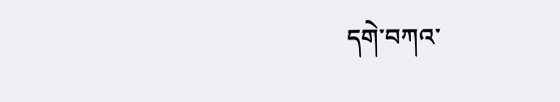དགེ་བཀའ་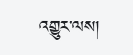འགྱུར་ལས།